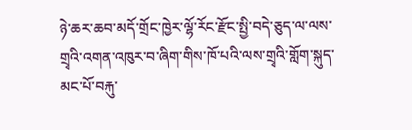ཉེ་ཆར་ཆབ་མདོ་གྲོང་ཁྱེར་ལྷོ་རོང་རྫོང་སྤྱི་བདེ་ཅུད་ལ་ལས་གྲྭའི་འགན་འཁུར་བ་ཞིག་གིས་ཁོ་པའི་ལས་གྲྭའི་གློག་སྐུད་མང་པོ་བརྐུ་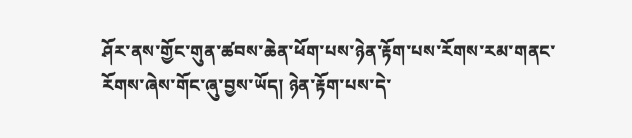ཤོར་ནས་གྱོང་གུན་ཚབས་ཆེན་ཕོག་པས་ཉེན་རྟོག་པས་རོགས་རམ་གནང་རོགས་ཞེས་གོང་ཞུ་བྱས་ཡོད། ཉེན་རྟོག་པས་དེ་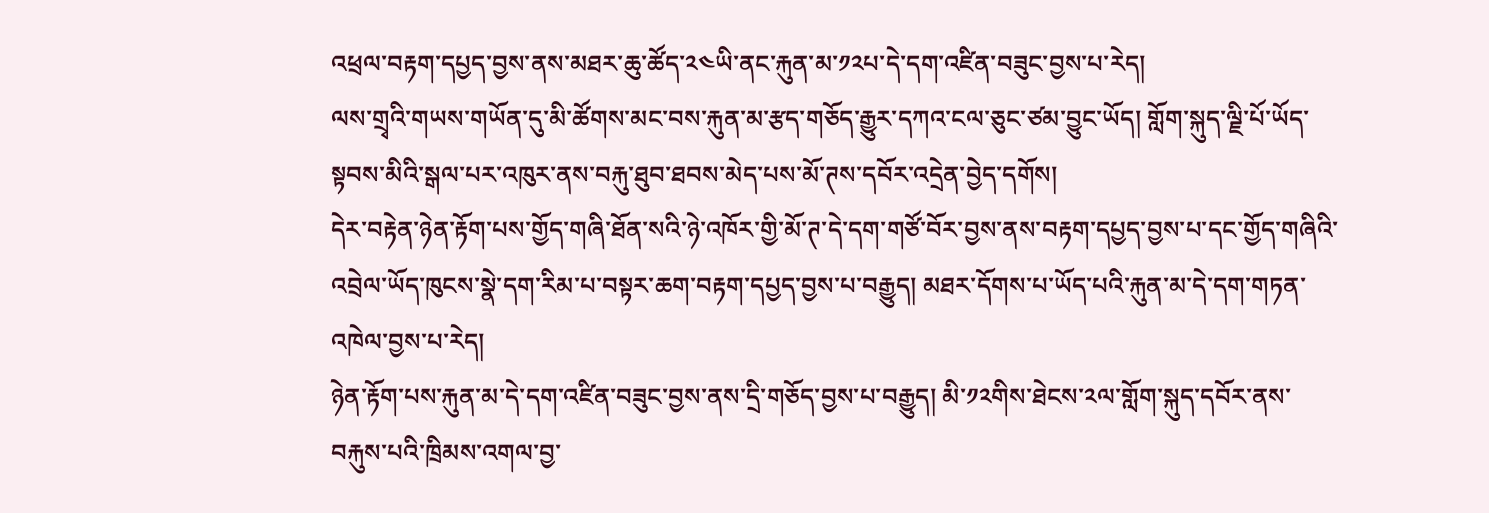འཕྲལ་བརྟག་དཔྱད་བྱས་ནས་མཐར་ཆུ་ཚོད་༢༤ཡི་ནང་རྐུན་མ་༡༢པ་དེ་དག་འཛིན་བཟུང་བྱས་པ་རེད།
ལས་གྲྭའི་གཡས་གཡོན་དུ་མི་ཚོགས་མང་བས་རྐུན་མ་རྩད་གཅོད་རྒྱུར་དཀའ་ངལ་ཅུང་ཙམ་བྱུང་ཡོད། གློག་སྐུད་ལྗི་པོ་ཡོད་སྟབས་མིའི་སྒལ་པར་འཁུར་ནས་བརྐུ་ཐུབ་ཐབས་མེད་པས་མོ་ཊས་དབོར་འདྲེན་བྱེད་དགོས།
དེར་བརྟེན་ཉེན་རྟོག་པས་གྱོད་གཞི་ཐོན་སའི་ཉེ་འཁོར་གྱི་མོ་ཊ་དེ་དག་གཙོ་བོར་བྱས་ནས་བརྟག་དཔྱད་བྱས་པ་དང་གྱོད་གཞིའི་འབྲེལ་ཡོད་ཁུངས་སྣེ་དག་རིམ་པ་བསྟར་ཆག་བརྟག་དཔྱད་བྱས་པ་བརྒྱུད། མཐར་དོགས་པ་ཡོད་པའི་རྐུན་མ་དེ་དག་གཏན་འཁེལ་བྱས་པ་རེད།
ཉེན་རྟོག་པས་རྐུན་མ་དེ་དག་འཛིན་བཟུང་བྱས་ནས་དྲི་གཅོད་བྱས་པ་བརྒྱུད། མི་༡༢གིས་ཐེངས་༢ལ་གློག་སྐུད་དབོར་ནས་བརྐུས་པའི་ཁྲིམས་འགལ་བྱ་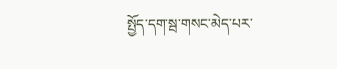སྤྱོད་དག་སྦ་གསང་མེད་པར་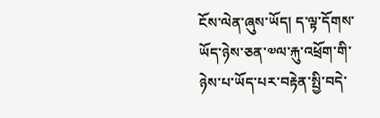ངོས་ལེན་ཞུས་ཡོད། ད་ལྟ་དོགས་ཡོད་ཉེས་ཅན་༧ལ་རྐུ་འཕྲོག་གི་ཉེས་པ་ཡོད་པར་བརྟེན་སྤྱི་བདེ་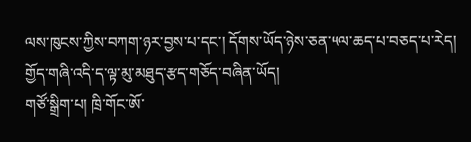ལས་ཁུངས་ཀྱིས་བཀག་ཉར་བྱས་པ་དང་། དོགས་ཡོད་ཉེས་ཅན་༥ལ་ཆད་པ་བཅད་པ་རེད། གྱོད་གཞི་འདི་ད་ལྟ་མུ་མཐུད་རྩད་གཅོད་བཞིན་ཡོད།
གཙོ་སྒྲིག་པ། ཁྲི་གོང་ཨོ་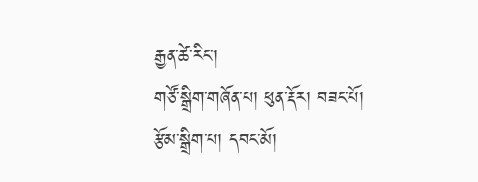རྒྱན་ཚེ་རིང་།
གཙོ་སྒྲིག་གཞོན་པ། ཕུན་རྡོར། བཟང་པོ།
རྩོམ་སྒྲིག་པ། དབང་མོ།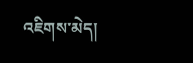འཇིགས་མེད།